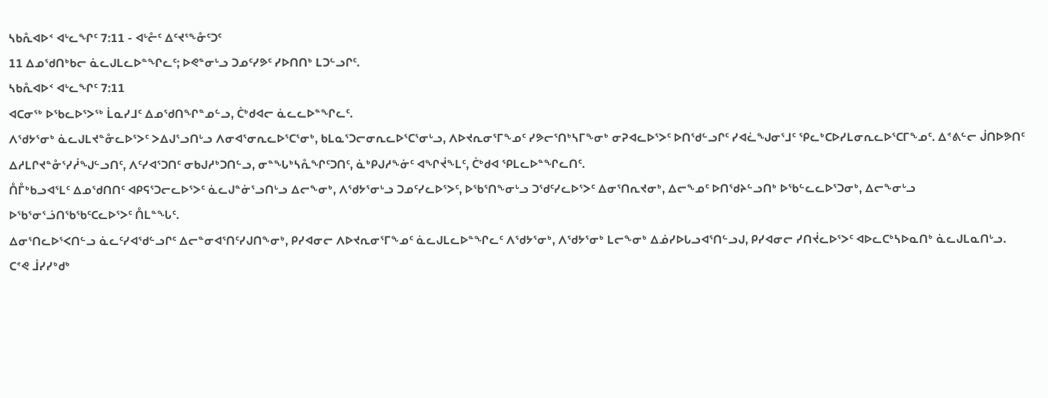ᓴᑲᕅᐊᐅᑉ ᐊᒡᓚᖏᑦ 7:11 - ᐊᒡᓔᑦ ᐃᑦᔪᕐᖕᓁᑦᑐᑦ
11 ᐃᓄᖁᑎᒃᑲᓕ ᓈᓚᒍᒪᓚᐅᓐᖏᓚᑦ; ᐅᕙᓐᓂᒡᓗ ᑐᓄᑦᓯᕗᑦ ᓯᐅᑎᑎᒃ ᒪᑐᓪᓗᒋᑦ.
ᓴᑲᕅᐊᐅᑉ ᐊᒡᓚᖏᑦ 7:11
ᐊᑕᓂᖅ ᐅᖃᓚᐅᕐᐳᖅ ᒫᓇᓯᒧᑦ ᐃᓄᖁᑎᖏᓐᓄᓪᓗ, ᑖᒃᑯᐊᓕ ᓈᓚᓚᐅᓐᖏᓚᑦ.
ᐱᖁᔭᕐᓂᒃ ᓈᓚᒍᒪᔪᓐᓁᓚᐅᕐᐳᑦ ᐳᐃᒍᕐᓗᑎᒡᓗ ᐱᓂᐊᕐᓂᕆᓚᐅᕐᑕᕐᓂᒃ, ᑲᒪᓇᕐᑐᓕᓂᕆᓚᐅᕐᑕᕐᓂᒡᓗ, ᐱᐅᔪᕆᓂᕐᒥᖕᓄᑦ ᓯᕗᓕᕐᑎᒃᓴᒥᖕᓂᒃ ᓂᕈᐊᓚᐅᕐᐳᑦ ᐅᑎᖁᓪᓗᒋᑦ ᓯᐊᓛᖑᓂᕐᒧᑦ ᕿᓚᒃᑕᐅᓯᒪᓂᕆᓚᐅᕐᑕᒥᖕᓄᑦ. ᐃᕝᕕᓪᓕ ᒎᑎᐅᕗᑎᑦ ᐃᓱᒪᒋᔪᓐᓁᕐᓯᓲᖑᓪᓗᑎᑦ, ᐱᑦᓯᐊᕐᑐᑎᑦ ᓂᑲᒍᓱᒃᑐᑎᓪᓗ, ᓂᓐᖓᒃᓴᕅᖏᑦᑐᑎᑦ, ᓈᒃᑭᒍᓱᖕᓃᑦ ᐊᖏᔫᖕᒪᑦ, ᑖᒃᑯᐊ ᕿᒪᓚᐅᓐᖏᓚᑎᑦ.
ᑍᒤᒃᑲᓗᐊᕐᒪᑦ ᐃᓄᖁᑎᑎᑦ ᐊᑭᕋᕐᑐᓕᓚᐅᕐᐳᑦ ᓈᓚᒍᓐᓃᕐᓗᑎᒡᓗ ᐃᓕᖕᓂᒃ, ᐱᖁᔭᕐᓂᒡᓗ ᑐᓄᑦᓯᓚᐅᕐᐳᑦ, ᐅᖃᕐᑎᖕᓂᒡᓗ ᑐᖁᑦᓯᓚᐅᕐᐳᑦ ᐃᓂᕐᑎᕆᔪᓂᒃ, ᐃᓕᖕᓄᑦ ᐅᑎᖁᔨᓪᓗᑎᒃ ᐅᖃᓪᓚᓚᐅᕐᑐᓂᒃ, ᐃᓕᖕᓂᒡᓗ ᐅᖃᕐᓂᕐᓘᑎᖃᖃᑦᑕᓚᐅᕐᐳᑦ ᑍᒪᓐᖓᑦ.
ᐃᓂᕐᑎᓚᐅᕐᐸᑎᓪᓗ ᓈᓚᑦᓯᐊᖁᓪᓗᒋᑦ ᐃᓕᓐᓂᐊᕐᑎᑦᓯᒍᑎᖕᓂᒃ, ᑭᓯᐊᓂᓕ ᐱᐅᔪᕆᓂᕐᒥᖕᓄᑦ ᓈᓚᒍᒪᓚᐅᓐᖏᓚᑦ ᐱᖁᔭᕐᓂᒃ, ᐱᖁᔭᕐᓂᒃ ᒪᓕᖕᓂᒃ ᐃᓅᓯᐅᒐᓗᐊᕐᑎᓪᓗᒍ, ᑭᓯᐊᓂᓕ ᓯᑎᔫᓚᐅᕐᐳᑦ ᐊᐅᓚᑕᒃᓴᐅᓇᑎᒃ ᓈᓚᒍᒪᓇᑎᒡᓗ.
ᑕᕝᕙ ᒨᓯᓯᒃᑯᒃ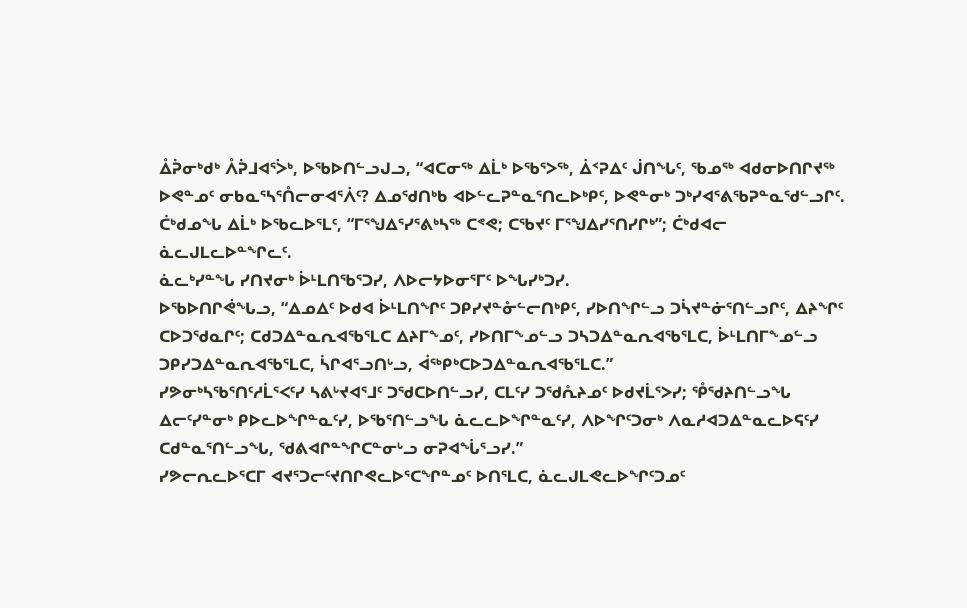ᐂᕉᓂᒃᑯᒃ ᐰᕉᒧᐊᕐᐴᒃ, ᐅᖃᐅᑎᓪᓗᒍᓗ, “ᐊᑕᓂᖅ ᐃᒫᒃ ᐅᖃᕐᐳᖅ, ᐄᑉᕈᐃᑦ ᒎᑎᖓᑦ, ᖃᓄᖅ ᐊᑯᓂᐅᑎᒋᔪᖅ ᐅᕙᓐᓄᑦ ᓂᑲᓇᕐᓴᕐᑍᓕᓂᐊᕐᐲᑦ? ᐃᓄᖁᑎᒃᑲ ᐊᐅᓪᓚᕈᓐᓇᕐᑎᓚᐅᒃᑭᑦ, ᐅᕙᓐᓂᒃ ᑐᒃᓯᐊᕐᕕᖃᕈᓐᓇᖁᓪᓗᒋᑦ.
ᑖᒃᑯᓄᖓ ᐃᒫᒃ ᐅᖃᓚᐅᕐᒪᑦ, “ᒥᕐᖑᐃᕐᓯᕐᕕᒃᓴᖅ ᑕᕝᕙ; ᑕᖃᔪᑦ ᒥᕐᖑᐃᓯᕐᑎᓯᒋᒃ”; ᑖᒃᑯᐊᓕ ᓈᓚᒍᒪᓚᐅᓐᖏᓚᑦ.
ᓈᓚᒃᓯᓐᖓ ᓯᑎᔪᓂᒃ ᐆᒻᒪᑎᖃᕐᑐᓯ, ᐱᐅᓕᔭᐅᓂᕐᒥᑦ ᐅᖓᓯᒃᑐᓯ.
ᐅᖃᐅᑎᒋᕚᖓᓗ, “ᐃᓄᐃᑦ ᐅᑯᐊ ᐆᒻᒪᑎᖏᑦ ᑐᑭᓯᔪᓐᓁᓪᓕᑎᒃᑭᑦ, ᓯᐅᑎᖏᓪᓗ ᑐᓵᔪᓐᓃᕐᑎᓪᓗᒋᑦ, ᐃᔨᖏᑦ ᑕᐅᑐᖁᓇᒋᑦ; ᑕᑯᑐᐃᓐᓇᕆᐊᖃᕐᒪᑕ ᐃᔨᒥᖕᓄᑦ, ᓯᐅᑎᒥᖕᓄᓪᓗ ᑐᓴᑐᐃᓐᓇᕆᐊᖃᕐᒪᑕ, ᐆᒻᒪᑎᒥᖕᓄᓪᓗ ᑐᑭᓯᑐᐃᓐᓇᕆᐊᖃᕐᒪᑕ, ᓵᒋᐊᕐᓗᑎᒡᓗ, ᐋᖅᑭᒃᑕᐅᑐᐃᓐᓇᕆᐊᖃᕐᒪᑕ.”
ᓯᕗᓂᒃᓴᖃᕐᑎᑦᓱᒫᕐᐸᑦᓯ ᓴᕕᒡᔪᐊᕐᒧᑦ ᑐᖁᑕᐅᑎᓪᓗᓯ, ᑕᒪᑦᓯ ᑐᖁᕅᔨᓄᑦ ᐅᑯᔪᒫᕐᐳᓯ; ᕾᖁᔨᑎᓪᓗᖓ ᐃᓕᑦᓯᓐᓂᒃ ᑭᐅᓚᐅᖏᓐᓇᑦᓯ, ᐅᖃᕐᑎᓪᓗᖓ ᓈᓚᓚᐅᖏᓐᓇᑦᓯ, ᐱᐅᖏᑦᑐᓂᒃ ᐱᓇᓱᐊᑐᐃᓐᓇᓚᐅᕋᑦᓯ ᑕᑯᓐᓇᕐᑎᓪᓗᖓ, ᖁᕕᐊᒋᓐᖏᑕᓐᓂᒡᓗ ᓂᕈᐊᖔᕐᓗᓯ.”
ᓯᕗᓕᕆᓚᐅᕐᑕᒥ ᐊᔪᕐᑐᓕᑦᔪᑎᒋᕙᓚᐅᕐᑕᖏᓐᓄᑦ ᐅᑎᕐᒪᑕ, ᓈᓚᒍᒪᕙᓚᐅᖏᑦᑐᓄᑦ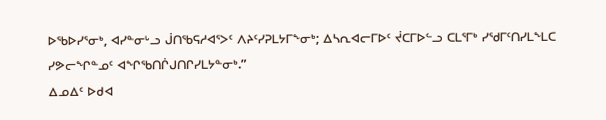ᐅᖃᐅᓯᕐᓂᒃ, ᐊᓯᓐᓂᒡᓗ ᒎᑎᖃᕋᓱᐊᕐᐳᑦ ᐱᔨᑦᓯᕈᒪᔭᒥᖕᓂᒃ; ᐃᓴᕆᐊᓕᒥᐅᑦ ᔫᑕᒥᐅᓪᓗ ᑕᒪᕐᒥᒃ ᓯᖁᒥᑦᑎᓯᒪᖕᒪᑕ ᓯᕗᓕᖏᓐᓄᑦ ᐊᖏᖃᑎᒌᒍᑎᒋᓯᒪᔭᓐᓂᒃ.”
ᐃᓄᐃᑦ ᐅᑯᐊ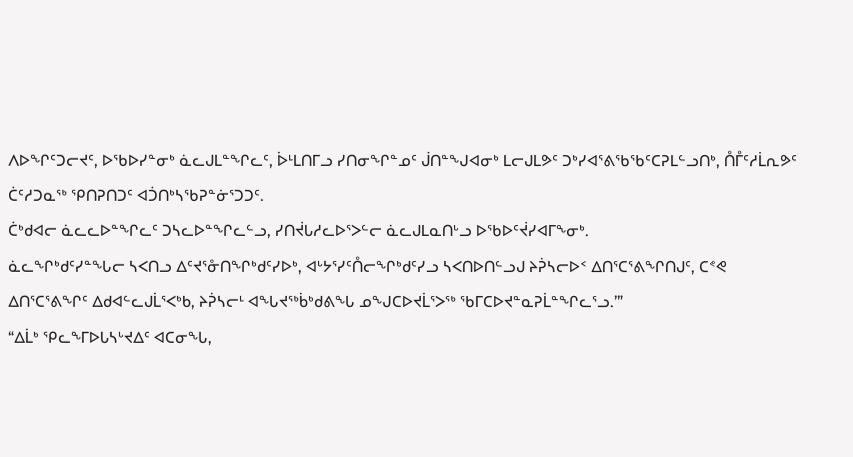ᐱᐅᖏᑦᑐᓕᔪᑦ, ᐅᖃᐅᓯᓐᓂᒃ ᓈᓚᒍᒪᓐᖏᓚᑦ, ᐆᒻᒪᑎᒥᓗ ᓯᑎᓂᖏᓐᓄᑦ ᒎᑎᓐᖑᐊᓂᒃ ᒪᓕᒍᒪᕗᑦ ᑐᒃᓯᐊᕐᕕᖃᖃᑦᑕᕈᒪᓪᓗᑎᒃ, ᑍᒤᑦᓱᒫᕆᕗᑦ ᑖᑦᓱᑐᓇᖅ ᕿᑎᕈᑎᑐᑦ ᐊᑑᑎᒃᓴᖃᕈᓐᓃᕐᑐᑐᑦ.
ᑖᒃᑯᐊᓕ ᓈᓚᓚᐅᓐᖏᓚᑦ ᑐᓴᓚᐅᓐᖏᓚᓪᓗ, ᓯᑎᔫᒐᓱᓚᐅᕐᐳᓪᓕ ᓈᓚᒍᒪᓇᑎᒡᓗ ᐅᖃᐅᑦᔫᓯᐊᒥᖕᓂᒃ.
ᓈᓚᖏᒃᑯᑦᓯᓐᖓᓕ ᓴᐸᑎᓗ ᐃᑦᔪᕐᓁᑎᖏᒃᑯᑦᓯᐅᒃ, ᐊᒡᔭᕐᓯᑦᑍᓕᖏᒃᑯᑦᓯᓗ ᓴᐸᑎᐅᑎᓪᓗᒍ ᔨᕉᓴᓕᐅᑉ ᐃᑎᕐᑕᕐᕕᖏᑎᒍᑦ, ᑕᕝᕙ ᐃᑎᕐᑕᕐᕕᖏᑦ ᐃᑯᐊᓪᓚᒍᒫᕐᐸᒃᑲ, ᔨᕉᓴᓕᒻ ᐊᖓᔪᖅᑳᒃᑯᕕᖓ ᓄᖑᑕᐅᔪᒫᕐᐳᖅ ᖃᒥᑕᐅᔪᓐᓇᕈᒫᓐᖏᓚᕐᓗ.’”
“ᐃᒫᒃ ᕿᓚᖕᒥᐅᒐᓴᒡᔪᐃᑦ ᐊᑕᓂᖓ,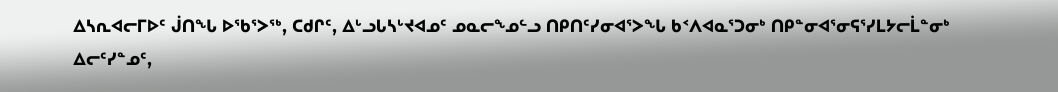ᐃᓴᕆᐊᓕᒥᐅᑦ ᒎᑎᖓ ᐅᖃᕐᐳᖅ, ᑕᑯᒋᑦ, ᐃᒡᓗᒐᓴᒡᔪᐊᓄᑦ ᓄᓇᓕᖕᓄᓪᓗ ᑎᑭᑎᑦᓯᓂᐊᕐᐳᖓ ᑲᑉᐱᐊᓇᕐᑐᓂᒃ ᑎᑭᓐᓂᐊᕐᓂᕋᕐᓯᒪᔭᓕᒫᓐᓂᒃ ᐃᓕᑦᓯᓐᓄᑦ,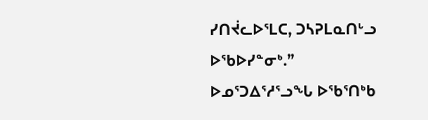ᓯᑎᔫᓚᐅᕐᒪᑕ, ᑐᓴᕈᒪᓇᑎᒡᓗ ᐅᖃᐅᓯᓐᓂᒃ.”
ᐅᓄᕐᑐᐃᕐᓱᕐᓗᖓ ᐅᖃᕐᑎᒃᑲ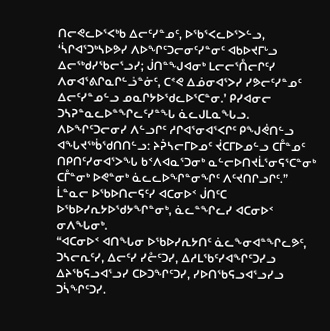ᑎᓕᕙᓚᐅᕐᐸᒃᑲ ᐃᓕᑦᓯᓐᓄᑦ, ᐅᖃᕐᐸᓚᐅᕐᐳᓪᓗ, ‘ᓵᒋᐊᕐᑐᒃᓴᐅᕗᓯ ᐱᐅᖏᑦᑐᓕᓂᑦᓯᓐᓂᑦ ᐊᑲᐅᔪᒥᒡᓗ ᐃᓕᖅᑯᓯᖃᓕᕐᓗᓯ; ᒎᑎᓐᖑᐊᓂᒃ ᒪᓕᓕᕐᑍᓕᒋᑦᓯ ᐱᓂᐊᕐᕕᒋᓇᒋᓪᓘᓐᓃᑦ, ᑕᕝᕙ ᐃᓅᓂᐊᕐᐳᓯ ᓯᕗᓕᑦᓯᓐᓄᑦ ᐃᓕᑦᓯᓐᓄᓪᓗ ᓄᓇᒋᔭᐅᖁᓚᐅᕐᑕᓐᓂ.’ ᑭᓯᐊᓂᓕ ᑐᓴᕈᓐᓇᓚᐅᓐᖏᓚᑦᓯᓐᖓ ᓈᓚᒍᒪᓇᖓᓗ.
ᐱᐅᖏᑦᑐᓕᓂᓯ ᐱᓪᓗᒋᑦ ᓱᒋᐊᕐᓂᐊᕐᐸᒋᑦ ᑭᖑᕚᑎᓪᓗ ᐊᖓᔪᖅᑳᖁᑎᑎᓪᓗ: ᔨᕉᓴᓕᒥᐅᓄᑦ ᔫᑕᒥᐅᓄᓪᓗ ᑕᒤᓐᓄᑦ ᑎᑭᑎᑦᓯᓂᐊᕐᐳᖓ ᑲᑉᐱᐊᓇᕐᑐᓂᒃ ᓇᓪᓕᐅᑎᔪᒫᕐᓂᕋᕐᑕᓐᓂᒃ ᑕᒤᓐᓂᒃ ᐅᕙᓐᓂᒃ ᓈᓚᓚᐅᖏᓐᓂᖏᑦ ᐱᑦᔪᑎᒋᓗᒋᑦ.”
ᒫᓐᓇᓕ ᐅᖃᐅᑎᓕᕋᑦᓯ ᐊᑕᓂᐅᑉ ᒎᑎᑦᑕ ᐅᖃᐅᓯᕆᔭᐅᖁᔭᖏᓐᓂᒃ, ᓈᓚᓐᖏᓚᓯ ᐊᑕᓂᐅᑉ ᓂᐱᖓᓂᒃ.
“ᐊᑕᓂᐅᑉ ᐊᑎᖓᓂ ᐅᖃᐅᓯᕆᔭᑎᑦ ᓈᓚᖕᓂᐊᓐᖏᓚᕗᑦ,
ᑐᓴᓕᕆᑦᓯ, ᐃᓕᑦᓯ ᓯᓔᑦᑐᓯ, ᐃᓱᒪᖃᑦᓯᐊᖏᑦᑐᓯᓗ ᐃᔨᖃᕋᓗᐊᕐᓗᓯ ᑕᐅᑐᖏᑦᑐᓯ, ᓯᐅᑎᖃᕋᓗᐊᕐᓗᓯᓗ ᑐᓵᖏᑦᑐᓯ.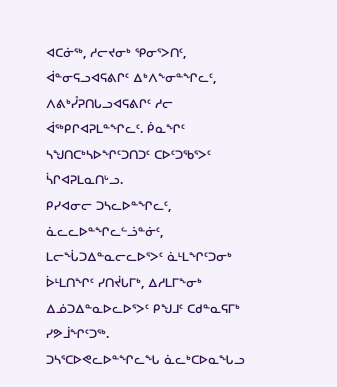ᐊᑕᓃᖅ, ᓱᓕᔪᓂᒃ ᕿᓂᕐᐳᑎᑦ, ᐋᓐᓂᕋᓗᐊᕋᕕᒋᑦ ᐃᒃᐱᖕᓂᓐᖏᓚᑦ, ᐱᕕᒃᓮᕈᑎᒐᓗᐊᕋᕕᒋᑦ ᓱᓕ ᐋᖅᑭᒋᐊᕈᒪᓐᖏᓚᑦ. ᑮᓇᖏᑦ ᓴᖑᑎᑕᒃᓴᐅᖏᑦᑐᑎᑐᑦ ᑕᐅᑦᑐᖃᕐᐳᑦ ᓵᒋᐊᕈᒪᓇᑎᒡᓗ.
ᑭᓯᐊᓂᓕ ᑐᓴᓚᐅᓐᖏᓚᑦ, ᓈᓚᓚᐅᓐᖏᓚᓪᓘᓐᓃᑦ, ᒪᓕᖔᑐᐃᓐᓇᓕᓚᐅᕐᐳᑦ ᓈᒻᒪᖏᑦᑐᓂᒃ ᐆᒻᒪᑎᖏᑦ ᓯᑎᔫᒐᒥᒃ, ᐃᓱᒪᒥᖕᓂᒃ ᐃᓅᑐᐃᓐᓇᐅᓚᐅᕐᐳᑦ ᑭᖑᒧᑦ ᑕᑯᓐᓇᕋᒥᒃ ᓯᕗᒨᖏᑦᑐᖅ.
ᑐᓴᕐᑕᐅᕙᓚᐅᓐᖏᓚᖓ ᓈᓚᒃᑕᐅᓇᖓᓗ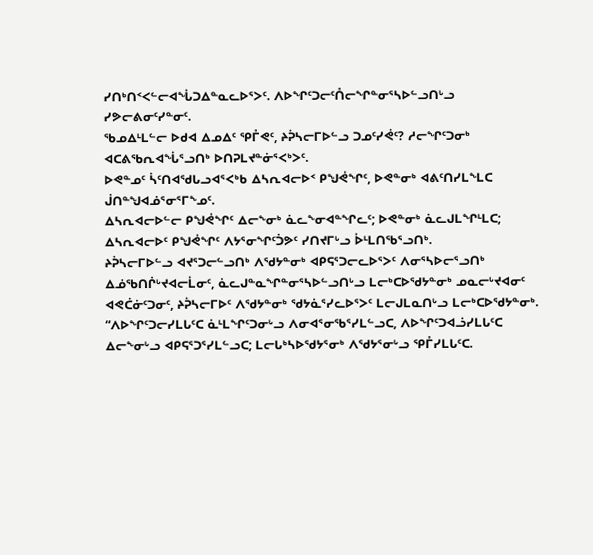ᓯᑎᒃᑎᑉᐸᓪᓕᐊᖔᑐᐃᓐᓇᓚᐅᕐᐳᑦ. ᐱᐅᖏᑦᑐᓕᑦᑍᓕᖏᓐᓂᕐᓴᐅᓪᓗᑎᒡᓗ ᓯᕗᓕᕕᓂᑦᓯᓐᓂᑦ.
ᖃᓄᐃᒻᒪᓪᓕ ᐅᑯᐊ ᐃᓄᐃᑦ ᕿᒤᕙᑦ, ᔨᕉᓴᓕᒥᐅᓪᓗ ᑐᓄᑦᓯᕚᑦ? ᓱᓕᖏᑦᑐᓂᒃ ᐊᑕᕕᖃᕆᐊᖔᕐᓗᑎᒃ ᐅᑎᕈᒪᔪᓐᓃᕐᐸᒃᐳᑦ.
ᐅᕙᓐᓄᑦ ᓵᑦᑎᐊᖁᒐᓗᐊᕐᐸᒃᑲ ᐃᓴᕆᐊᓕᐅᑉ ᑭᖑᕚᖏᑦ, ᐅᕙᓐᓂᒃ ᐊᕕᑦᑎᓯᒪᖕᒪᑕ ᒎᑎᓐᖑᐊᓅᕐᓂᕐᒥᖕᓄᑦ.
ᐃᓴᕆᐊᓕᐅᓪᓕ ᑭᖑᕚᖏᑦ ᐃᓕᖕᓂᒃ ᓈᓚᖕᓂᐊᓐᖏᓚᑦ; ᐅᕙᓐᓂᒃ ᓈᓚᒍᒪᖏᒻᒪᑕ; ᐃᓴᕆᐊᓕᐅᑦ ᑭᖑᕚᖏᑦ ᐱᔭᕐᓂᖏᑦᑑᕗᑦ ᓯᑎᔪᒥᒡᓗ ᐆᒻᒪᑎᖃᕐᓗᑎᒃ.
ᔨᕉᓴᓕᒥᐅᓪᓗ ᐊᔪᕐᑐᓕᓪᓗᑎᒃ ᐱᖁᔭᓐᓂᒃ ᐊᑭᕋᕐᑐᓕᓚᐅᕐᐳᑦ ᐱᓂᕐᓴᐅᓕᕐᓗᑎᒃ ᐃᓅᖃᑎᒌᒡᔪᐊᓕᒫᓂᑦ, ᓈᓚᒍᓐᓇᖏᓐᓂᕐᓴᐅᓪᓗᑎᒡᓗ ᒪᓕᒃᑕᐅᖁᔭᓐᓂᒃ ᓄᓇᓕᒡᔪᐊᓂᑦ ᐊᕙᑖᓃᑦᑐᓂᑦ, ᔨᕉᓴᓕᒥᐅᑦ ᐱᖁᔭᓐᓂᒃ ᖁᔭᓈᕐᓯᓚᐅᕐᐳᑦ ᒪᓕᒍᒪᓇᑎᒡᓗ ᒪᓕᒃᑕᐅᖁᔭᓐᓂᒃ.
“ᐱᐅᖏᑦᑐᓕᓯᒪᒐᑦᑕ ᓈᒻᒪᖏᑦᑐᓂᒡᓗ ᐱᓂᐊᕐᓂᖃᕐᓯᒪᓪᓗᑕ, ᐱᐅᖏᑦᑐᐊᓘᓯᒪᒐᑦᑕ ᐃᓕᖕᓂᒡᓗ ᐊᑭᕋᕐᑐᕐᓯᒪᓪᓗᑕ; ᒪᓕᒐᒃᓴᐅᖁᔭᕐᓂᒃ ᐱᖁᔭᕐᓂᒡᓗ ᕿᒤᓯᒪᒐᑦᑕ.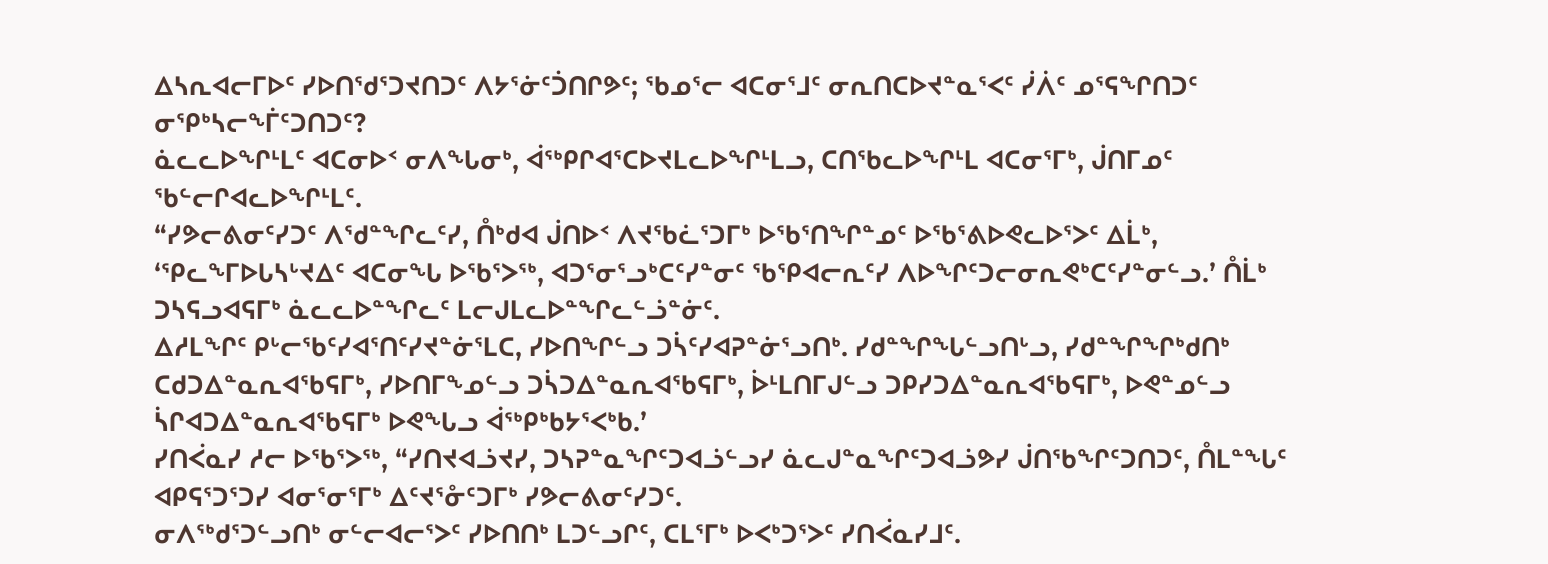ᐃᓴᕆᐊᓕᒥᐅᑦ ᓯᐅᑎᖁᕐᑐᔪᑎᑐᑦ ᐱᔭᕐᓃᑦᑑᑎᒋᕗᑦ; ᖃᓄᕐᓕ ᐊᑕᓂᕐᒧᑦ ᓂᕆᑎᑕᐅᔪᓐᓇᕐᐸᑦ ᓰᐲᑦ ᓄᕐᕋᖏᑎᑐᑦ ᓂᕿᒃᓴᓕᖕᒦᑦᑐᑎᑐᑦ?
ᓈᓚᓚᐅᖏᒻᒪᑦ ᐊᑕᓂᐅᑉ ᓂᐱᖓᓂᒃ, ᐋᖅᑭᒋᐊᕐᑕᐅᔪᒪᓚᐅᖏᒻᒪᓗ, ᑕᑎᖃᓚᐅᖏᒻᒪ ᐊᑕᓂᕐᒥᒃ, ᒎᑎᒥᓄᑦ ᖃᓪᓕᒋᐊᓚᐅᖏᒻᒪᑦ.
“ᓯᕗᓕᕕᓂᑦᓯᑐᑦ ᐱᖁᓐᖏᓚᑦᓯ, ᑍᒃᑯᐊ ᒎᑎᐅᑉ ᐱᔪᖃᓛᕐᑐᒥᒃ ᐅᖃᕐᑎᖏᓐᓄᑦ ᐅᖃᕐᕕᐅᕙᓚᐅᕐᐳᑦ ᐃᒫᒃ, ‘ᕿᓚᖕᒥᐅᒐᓴᒡᔪᐃᑦ ᐊᑕᓂᖓ ᐅᖃᕐᐳᖅ, ᐊᑐᕐᓂᕐᓗᒃᑕᑦᓯᓐᓂᑦ ᖃᕿᐊᓕᕆᑦᓯ ᐱᐅᖏᑦᑐᓕᓂᕆᕙᒃᑕᑦᓯᓐᓂᓪᓗ.’ ᑍᒫᒃ ᑐᓴᕋᓗᐊᕋᒥᒃ ᓈᓚᓚᐅᓐᖏᓚᑦ ᒪᓕᒍᒪᓚᐅᓐᖏᓚᓪᓘᓐᓃᑦ.
ᐃᓱᒪᖏᑦ ᑭᒡᓕᖃᑦᓯᐊᕐᑎᑦᓯᔪᓐᓃᕐᒪᑕ, ᓯᐅᑎᖏᓪᓗ ᑐᓵᑦᓯᐊᕈᓐᓃᕐᓗᑎᒃ. ᓯᑯᓐᖏᖓᓪᓗᑎᒡᓗ, ᓯᑯᓐᖏᖏᒃᑯᑎᒃ ᑕᑯᑐᐃᓐᓇᕆᐊᖃᕋᒥᒃ, ᓯᐅᑎᒥᖕᓄᓪᓗ ᑐᓵᑐᐃᓐᓇᕆᐊᖃᕋᒥᒃ, ᐆᒻᒪᑎᒥᒍᓪᓗ ᑐᑭᓯᑐᐃᓐᓇᕆᐊᖃᕋᒥᒃ, ᐅᕙᓐᓄᓪᓗ ᓵᒋᐊᑐᐃᓐᓇᕆᐊᖃᕋᒥᒃ ᐅᕙᖓᓗ ᐋᖅᑭᒃᑲᔭᕐᐸᒃᑲ.’
ᓯᑎᐹᓇᓯ ᓱᓕ ᐅᖃᕐᐳᖅ, “ᓯᑎᔪᐊᓘᔪᓯ, ᑐᓴᕈᓐᓇᖏᑦᑐᐊᓘᓪᓗᓯ ᓈᓚᒍᓐᓇᖏᑦᑐᐊᓘᕗᓯ ᒎᑎᖃᖏᑦᑐᑎᑐᑦ, ᑍᒪᓐᖓᑦ ᐊᑭᕋᕐᑐᕐᑐᓯ ᐊᓂᕐᓂᕐᒥᒃ ᐃᑦᔪᕐᓁᑦᑐᒥᒃ ᓯᕗᓕᕕᓂᑦᓯᑐᑦ.
ᓂᐱᖅᑯᕐᑐᓪᓗᑎᒃ ᓂᓪᓕᐊᓕᕐᐳᑦ ᓯᐅᑎᑎᒃ ᒪᑐᓪᓗᒋᑦ, ᑕᒪᕐᒥᒃ ᐅᐸᒃᑐᕐᐳᑦ ᓯᑎᐹᓇᓯᒧᑦ.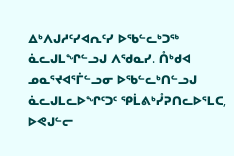ᐃᒃᐱᒍᓱᑦᓯᐊᕆᑦᓯ ᐅᖃᓪᓚᒃᑐᖅ ᓈᓚᒍᒪᖏᓪᓗᒍ ᐱᖁᓇᓯ. ᑍᒃᑯᐊ ᓄᓇᕐᔪᐊᕐᒦᓪᓗᓂ ᐅᖃᓪᓚᒃᑎᓪᓗᒍ ᓈᓚᒍᒪᓚᐅᖏᑦᑐᑦ ᕿᒫᕕᒃᓮᕈᑎᓚᐅᕐᒪᑕ, ᐅᕙᒍᓪᓕ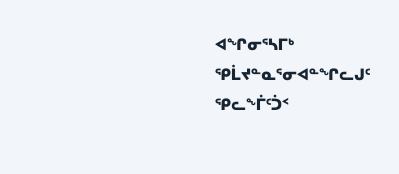ᐊᖏᓂᕐᓴᒥᒃ ᕿᒫᔪᓐᓇᕐᓂᐊᓐᖏᓚᒍᑦ ᕿᓚᖕᒦᑦᑑᑉ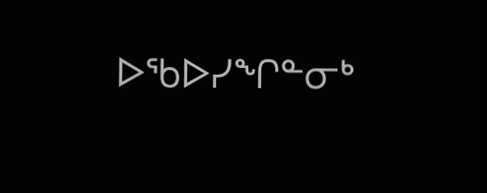ᐅᖃᐅᓯᖏᓐᓂᒃ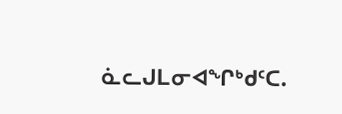ᓈᓚᒍᒪᓂᐊᖏᒃᑯᑦᑕ.